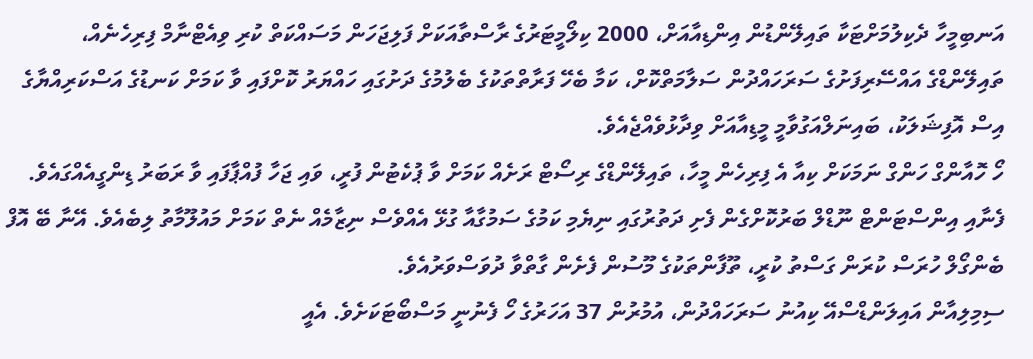އަނބިމީހާ ދެކިލުމަށްޓަކާ ތައިލޭންޑުން އިންޑިއާއަށް، 2000 ކިލޯމީޓަރުގެ ރާސްތާއަކަށް ފަލިޖަހަން މަސައްކަތް ކުރި ވިއެޓްނާމް ފިރިހެނެއް، ތައިލޭންޑްގެ އައްސޭރިފަށުގެ ސަރަހައްދުން ސަލާމަތްކޮށް، ކަމާ ބެހޭ ފަރާތްތަކުގެ ބެލުމުގެ ދަށުގައި ހައްޔަރު ކޮށްފައި ވާ ކަމަށް ކަނޑުގެ އަސްކަރިއްޔާގެ އިސް އޮފިޝަލަކު، ބައިނަލްއަގުވާމީ މީޑިއާއަށް ވިދާޅުވެއްޖެއެވެ.
ހޯ ހޮއާންގް ހަންގް ނަމަކަށް ކިއާ އެ ފިރިހެން މީހާ، ތައިލޭންޑްގެ ރިސޯޓް ރަށެއް ކަމަށް ވާ ޕުކެޓުން ފުރީ، ވައި ޖަހާ ފުއްޕާފައި ވާ ރަބަރު ޑިންގީއެއްގައެވެ. ފެނާއި އިންސްޓަންޓް ނޫޑްލް ބަރުކޮށްގެން ފެށި ދަތުރުގައި ނިޔެމި ކަމުގެ ސަމުގާއާ ގުޅޭ އެއްވެސް ނިޒާމެއް ނެތް ކަމަށް މައުލޫމާތު ލިބެއެވެ. އޭނާ ބޭ އޮފް ބެންގޯލް ހުރަސް ކުރަން ގަސްތު ކުރީ، ތޫފާންތަކުގެ މޫސުން ފެށެން ގާތްވާ ދުވަސްވަރުއެވެ.
ސިމިލިއާން އައިލަންޑްސްއޭ ކިއުނު ސަރަހައްދުން، އުމުރުން 37 އަހަރުގެ ހޯ ފެނުނީ މަސްބޯޓަކަށެވެ. އެއީ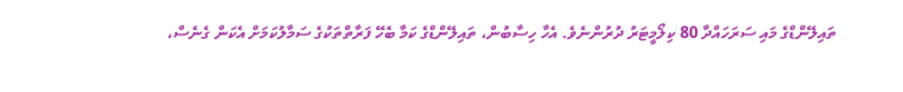ތައިލޭންޑްގެ މައި ސަރަހައްދާ 80 ކިލޯމީޓަރު ދުރުންނެވެ. އެހާ ހިސާބުން، ތައިލޭންޑްގެ ކަމާ ބެހޭ ފަރާތްތަކުގެ ސަމާލުކަމަށް އެކަން ގެނެސް،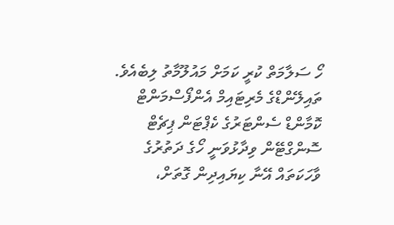ހޯ ސަލާމަތް ކުރީ ކަމަށް މައުލޫމާތު ލިބެއެވެ.
ތައިލޭންޑްގެ މެރިޓައިމް އެންފޯސްމަންޓް ކޮމާންޑް ސެންޓަރުގެ ކެޕްޓަން ޕިޗެޓް ސޮންގްޓޭން ވިދާޅުވަނީ ހޯގެ ދަތުރުގެ ވާހަކަތައް އޭނާ ކިޔައިދިން ގޮތަށް،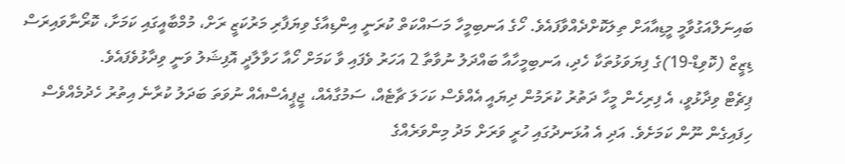ބައިނަލްއަގުވާމީ މީޑިއާއަށް ތިލަކޮށްދެއްވާފައެވެ. ހޯގެ އަނބިމީހާ މަސައްކަތް ކުރަނީ އިންޑިއާގެ ވިޔަފާރި މަރުކަޒީ ރަށް، މުމްބާއީގައި ކަމަށާ، ކޮރޯނާވައިރަސް ޑިޒީޒް (ކޮވިޑް-19)ގެ ފިޔަވަޅުތަކާ ހެދި، އަނބިމީހާއާ ބައްދަލު ނުވާތާ 2 އަހަރު ވެފައި ވާ ކަމަށް ހޯއާ ހަވާލާދީ އޮފިޝަލު ވަނީ ވިދާޅުވެފައެވެ.
ޕިޗެޓް ވިދާޅުވީ، އެ ފިރިހެން މީހާ ދަތުރު ކުރަމުން ދިޔައީ އެއްވެސް ކަހަލަ ޗާޓެއް، ސަމުގާއެއް، ޖީޕީއެސްއެއް ނުވަތަ ބަދަލު ކުރާނެ އިތުރު ހެދުމެއްވެސް ހިފައިގެން ނޫން ކަމަށެވެ. އަދި އެ އުޅަނދުގައި ހުރީ ވަރަށް މަދު މިންވަރެއްގެ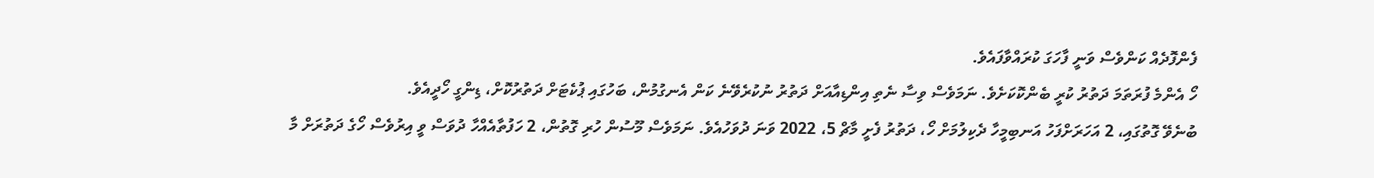ފެންފޮދެއް ކަންވެސް ވަނީ ފާހަގަ ކުރައްވާފައެވެ.
ހޯ އެންމެ ފުރަތަމަ ދަތުރު ކުރީ ބެންކޮކަށެވެ. ނަމަވެސް ވިސާ ނެތި އިންޑިއާއަށް ދަތުރު ނުކުރެވޭނެ ކަން އެނގުމުން، ބަހުގައި ޕުކެޓަށް ދަތުރުކޮށް، ޑިންގީ ހޯދީއެވެ.
ބުނެވޭ ގޮތުގައި، 2 އަހަރަށްފަހު އަނބިމީހާ ދެކިލުމަށް ހޯ، ދަތުރު ފެށީ މާޗް 5، 2022 ވަނަ ދުވަހުއެވެ. ނަމަވެސް މޫސުން ހުރި ގޮތުން، 2 ހަފުތާއެއްހާ ދުވަސް ވީ އިރުވެސް ހޯގެ ދަތުރަށް މާ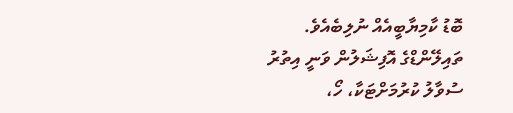ބޮޑު ކާމިޔާބީއެއް ނުލިބެއެވެ.
ތައިލޭންޑްގެ އޮފިޝަލުން ވަނީ އިތުރު ސުވާލު ކުރުމަށްޓަކާ، ހޯ،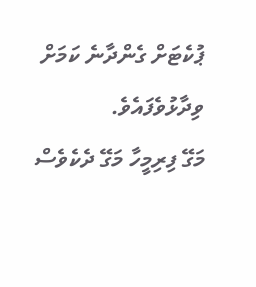ޕުކެޓަށް ގެންދާނެ ކަމަށް ވިދާޅުވެފައެވެ.
މަގޭ ފިރިމީހާ މަގޭ ދެކެވެސް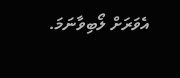އެވަރަށް ލޯބިވާނަމަ.